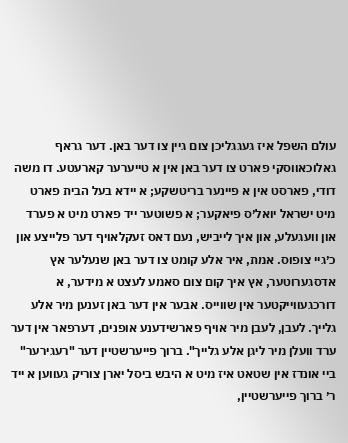עולם השפל איז געגגליכן צום גיין צו דער באן. דער גראף גאלוכאווסקי פארט צו דער באן אין א טייערער קארעטע. דו משה דודי, פארסט אין א פיינער בריטשקע; א יידא בעל הבית פארט מיט ישראל יואל׳ס פיאקער; א פשוטער ייד פארט מיט א פערד און וועגעלע, און איך לייביש, נעם דאס זעקלאויף דער פלייצע און כ׳גיי צופוס. אמת, איר אלע קומט צו דער באן שנעלער אץ אדסגערוטער, אץ איך קום צום סאמע לעצט א מידער, א דורכגעווייקטער אין שווייס. אבער אין דער באן זענען מיר אלע גלייך. לעבן, לעבן מיר אויף פארשידענע אופנים, דערפאר אין דער ערד וועלן מיר ליגן אלע גלייך". ברוך פייערשטיין דער "רעגירער" ביי אונדז אין שטאט איז מיט א היבש ביסל יארן צוריק געווען א ייד ר׳ ברוך פייערשטיין,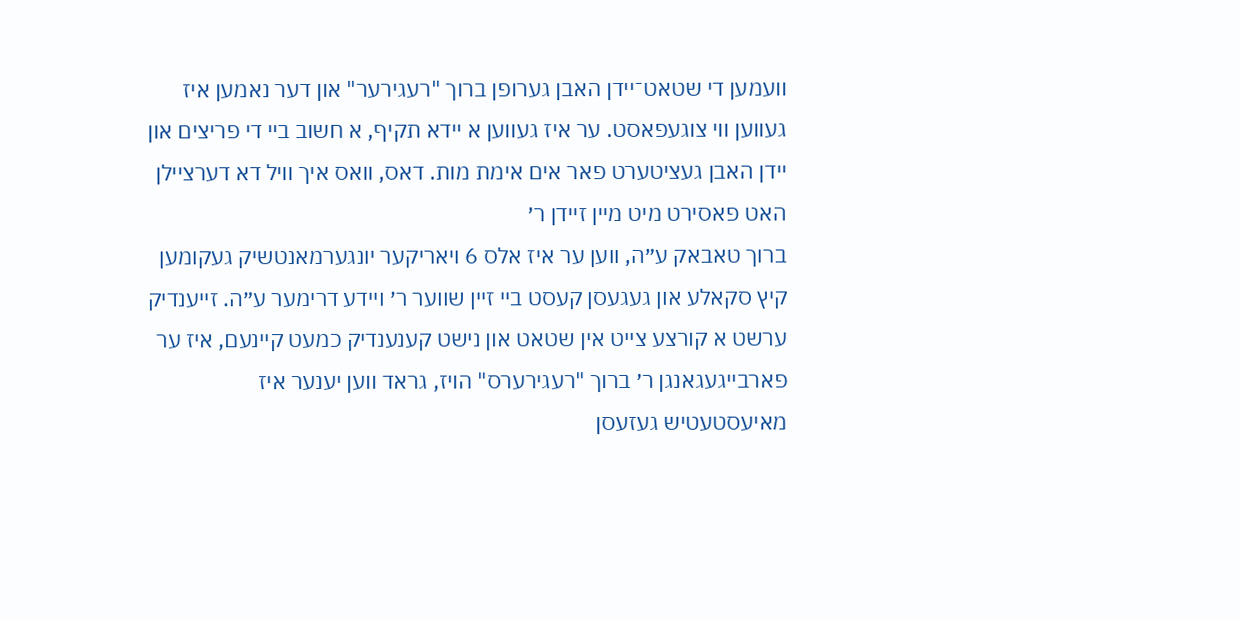וועמען די שטאט־יידן האבן גערופן ברוך "רעגירער" און דער נאמען איז געווען ווי צוגעפאסט. ער איז געווען א יידא תקיף, א חשוב ביי די פריצים און יידן האבן געציטערט פאר אים אימת מות. דאס, וואס איך וויל דא דערציילן האט פאסירט מיט מיין זיידן ר׳
ברוך טאבאק ע״ה, ווען ער איז אלס 6 ויאריקער יונגערמאנטשיק געקומען קיץ סקאלע און געגעסן קעסט ביי זיין שווער ר׳ ויידע דרימער ע״ה. זייענדיק ערשט א קורצע צייט אין שטאט און נישט קענענדיק כמעט קיינעם, איז ער פארבייגעגאנגן ר׳ ברוך "רעגירערס" הויז, גראד ווען יענער איז מאיעסטעטיש געזעסן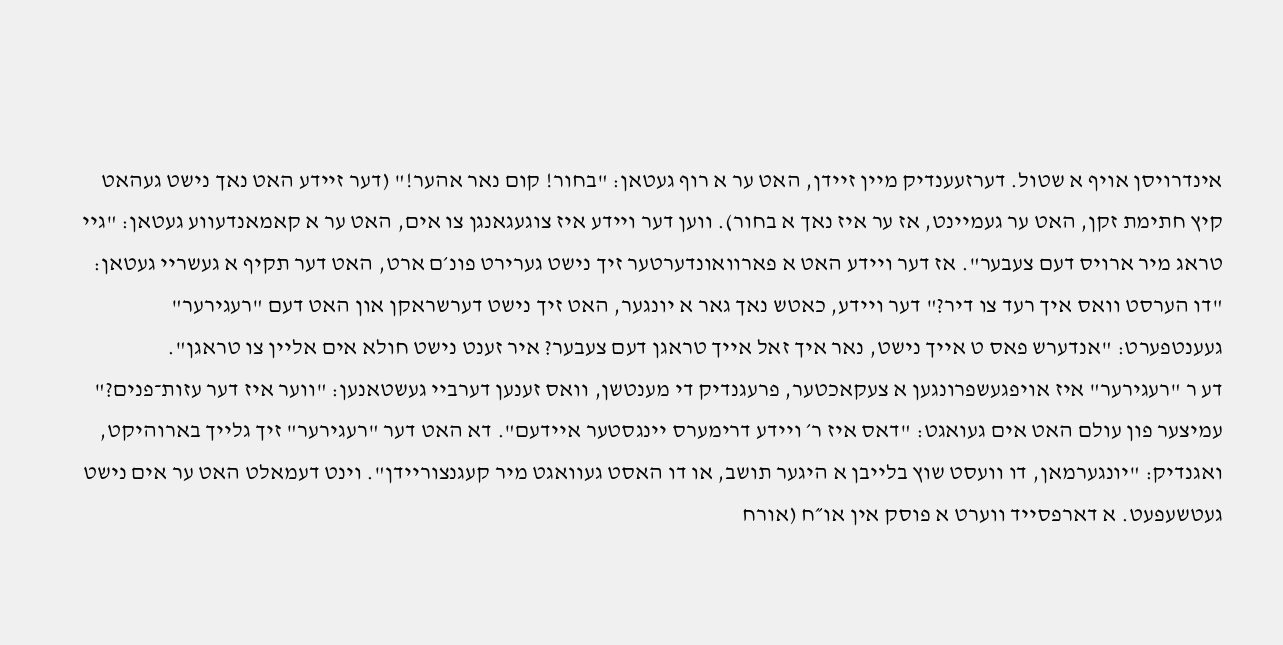אינדרויסן אויף א שטול. דערזעענדיק מיין זיידן, האט ער א רוף געטאן: "בחור! קום נאר אהער!" (דער זיידע האט נאך נישט געהאט קיץ חתימת זקן, האט ער געמיינט, אז ער איז נאך א בחור). ווען דער ויידע איז צוגעגאנגן צו אים, האט ער א קאמאנדעווע געטאן: "גיי טראג מיר ארויס דעם צעבער". אז דער ויידע האט א פארוואונדערטער זיך נישט גערירט פונ׳ם ארט, האט דער תקיף א געשריי געטאן: "דו הערסט וואס איך רעד צו דיר?" דער ויידע, כאטש נאך גאר א יונגער, האט זיך נישט דערשראקן און האט דעם "רעגירער" געענטפערט: "אנדערש פאס ט אייך נישט, נאר איך זאל אייך טראגן דעם צעבער? איר זענט נישט חולא אים אליין צו טראגן".
דע ר "רעגירער" איז אויפגעשפרונגען א צעקאכטער, פרעגנדיק די מענטשן, וואס זענען דערביי געשטאנען: "ווער איז דער עזות־פנים?" עמיצער פון עולם האט אים געואגט: "דאס איז ר׳ ויידע דרימערס יינגסטער איידעם". דא האט דער "רעגירער" זיך גלייך בארוהיקט, ואגנדיק: "יונגערמאן, דו וועסט שוץ בלייבן א היגער תושב, או דו האסט געוואגט מיר קעגנצוריידן". וינט דעמאלט האט ער אים נישט געטשעפעט. א דארפסייד ווערט א פוסק אין או״ח (אורח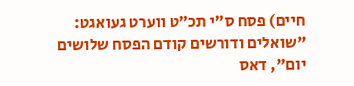חיים) פסח ס״י תכ״ט ווערט געואגט: "שואלים ודורשים קודם הפסח שלושים יום", דאס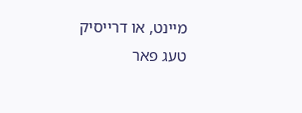מיינט, או דרייסיק טעג פאר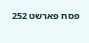פסח פארשט 252